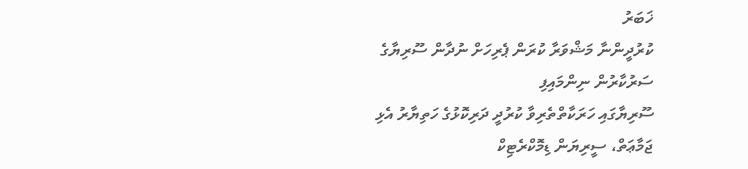ޚަބަރު
ކުރުދީންނާ މަޝްވަރާ ކުރަން ޕެރިހަށް ނުދާން ސޫރިޔާގެ ސަރުކާރުން ނިންމައިފި
ސޫރިޔާގައި ހަރަކާތްތެރިވާ ކުރުދީ ދަރިކޮޅުގެ ހަތިޔާރު އެޅި ޖަމާޢަތް، ސީރިޔަން ޑިމޮކްރެޓިކް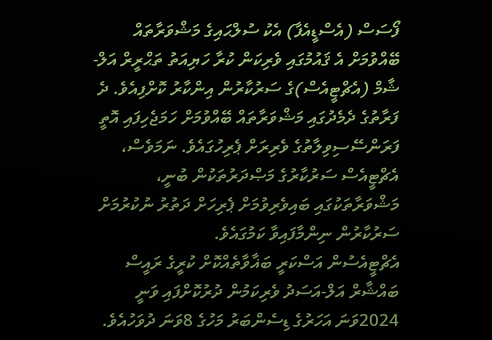ފޯސަސް (އެސްޑީއެފާ) އެކު ސުލްޙައިގެ މަޝްވަރާތައް ބޭއްވުމަށް އެ ޤައުމުގައި ވެރިކަން ކުރާ ހަޔިއަތު ތަޙްރީރް އަލް-ޝާމް (އެޗްޓީއެސް)ގެ ސަރުކާރުން އިންކާރު ކޮށްފިއެވެ. ދެ ފަރާތުގެ ދެމެދުގައި މަޝްވަރާތައް ބޭއްވުމަށް ހަމަޖެހިފައި އޮތީ ފަރަންސޭސިވިލާތުގެ ވެރިރަށް ޕެރިހުގައެވެ. ނަމަވެސް، އެޗްޓީއެސް ސަރުކާރުގެ މަޞްދަރުތަކުން ބުނީ، މަޝްވަރާތަކުގައި ބައިވެރިވުމަށް ޕެރިހަށް ދަތުރު ނުކުރުމަށް ސަރުކާރުން ނިންމާފައިވާ ކަމުގައެވެ.
އެޗްޓީއެސުން އަސްކަރީ ބަޣާވާތެއްކޮށް ކުރީގެ ރައީސް ބައްޝާރް އަލް-އަސަދު ވެރިކަމުން ދުރުކޮށްފައި ވަނީ 2024ވަނަ އަހަރުގެ ޑިސެންބަރު މަހުގެ 8ވަނަ ދުވަހުއެވެ.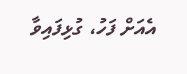އެއަށް ފަހު، ގުޅިފައިވާ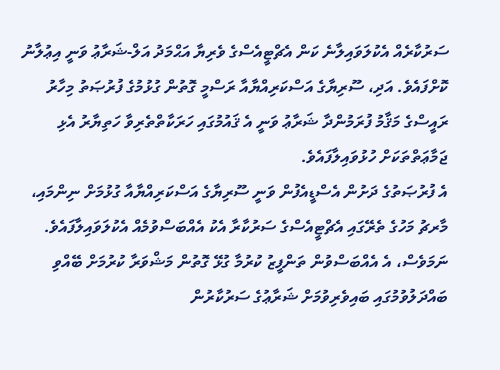ސަރުކާރެއް އެކުލަވައިލާނެ ކަން އެޗްޓީއެސްގެ ވެރިޔާ އަޙްމަދު އަލް-ޝަރާޢު ވަނީ އިޢުލާނު ކޮށްފައެވެ. އަދި، ސޫރިޔާގެ އަސްކަރިއްޔާއާ ރަސްމީ ގޮތުން ގުޅުމުގެ ފުރުޞަތު މިހާރު ރައީސްގެ މަޤާމު ފުރަމުންދާ ޝަރާޢު ވަނީ އެ ޤައުމުގައި ހަރަކާތްތެރިވާ ހަތިޔާރު އެޅި ޖަމާޢަތްތަކަށް ހުޅުވައިލާފައެވެ.
އެ ފުރުޞަތުގެ ދަށުން އެސްޑީއެފުން ވަނީ ސޫރިޔާގެ އަސްކަރިއްޔާއާ ގުޅުމަށް ނިންމައި، މާރޗު މަހުގެ ތެރޭގައި އެޗްޓީއެސްގެ ސަރުކާރާ އެކު އެއްބަސްވުމެއް އެކުލަވައިލާފައެވެ. ނަމަވެސް، އެ އެއްބަސްވުން ތަންފީޒު ކުރުމާ ގުޅޭ ގޮތުން މަޝްވަރާ ކުރުމަށް ބޭއްވި ބައްދަލުވުމުގައި ބައިވެރިވުމަށް ޝަރާޢުގެ ސަރުކާރުން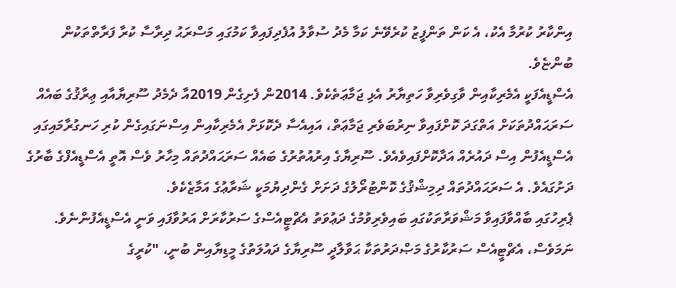އިންކާރު ކުރުމާ އެކު، އެ ކަން ތަންފީޒު ކުރެވޭނެ ކަމާ މެދު ސުވާލު އުފެދިފައިވާ ކަމުގައި މަސްރަޙު ދިރާސާ ކުރާ ފަރާތްތަކުން ބުންޏެވެ.
އެސްޑީއެފަކީ އެމެރިކާއިން ވާގިވެރިވާ ހަތިޔާރު އެޅި ޖަމާޢަތެކެވެ. 2014ން ފެށިގެން 2019އާ ދެމެދު ސޫރިޔާއާއި ޢިރާޤުގެ ބައެއް ސަރަޙައްދުތަކަށް އަތްގަދަ ކޮށްފައިވާ ނިރުބަވެރި ޖަމާޢަތް، އައިއެސާ ދެކޮޅަށް އެމެރިކާއިން އިސްނަގައިގެން ކުރި ހަނގުރާމައިގައި އެސްޑީއެފުން އިސް ދައުރެއް އަދާކޮށްފައިވެއެވެ. ސޫރިޔާގެ އިރުއުތުރުގެ ބައެއް ސަރަޙައްދުތައް މިހާރު ވެސް އޮތީ އެސްޑީއެފްގެ ބާރުގެ ދަށުގައެވެ. އެ ސަރަޙައްދުތައް ދިމިޝްޤުގެ ކޮންޓުރޯލުގެ ދަށަށް ގެންދިޔުމަކީ ޝަރާޢުގެ އަމާޒެކެވެ.
ޕެރިހުގައި ބާއްވާފައިވާ މަޝްވަރާތަކުގައި ބައިވެރިވުމުގެ ދަޢުވަތު އެޗްޓީއެސްގެ ސަރުކާރަށް އަރުވާފައި ވަނީ އެސްޑީއެފުންނެވެ. ނަމަވެސް، އެޗްޓީއެސް ސަރުކާރުގެ މަޞްދަރުތަކާ ޙަވާލާދީ ސޫރިޔާގެ ދައުލަތުގެ މީޑިޔާއިން ބުނީ، "ކުރީގެ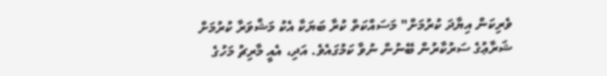ވެރިކަން އިޔާދަ ކުރުމަށް" މަސައްކަތް ކުރާ ބަޔަކާ އެކު މަޝްވަރާ ކުރުމަށް ޝަރާޢުގެ ސަރުކާރުން ބޭނުން ނުވާ ކަމުގައެވެ. އަދި، އެއީ މާރިޗު މަހުގެ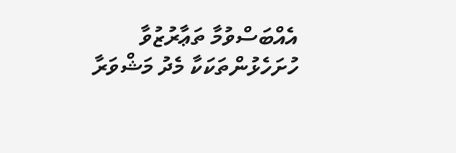އެއްބަސްވުމާ ތަޢާރުޒުވާ ހުށަހެޅުންތަކަކާ މެދު މަޝްވަރާ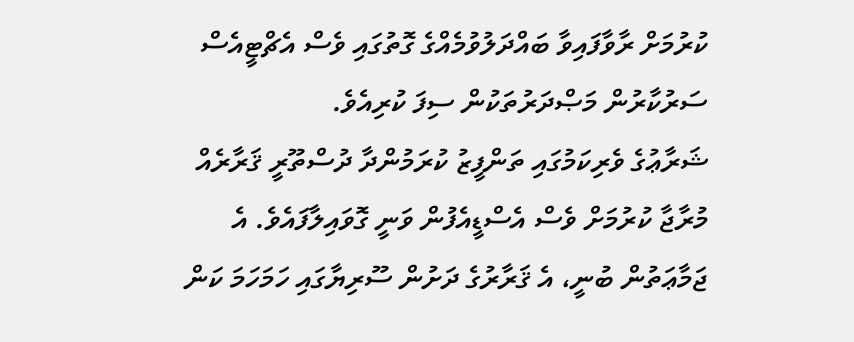ކުރުމަށް ރާވާފައިވާ ބައްދަލުވުމެއްގެ ގޮތުގައި ވެސް އެޗްޓީއެސް ސަރުކާރުން މަޞްދަރުތަކުން ސިފަ ކުރިއެވެ.
ޝަރާޢުގެ ވެރިކަމުގައި ތަންފީޒު ކުރަމުންދާ ދުސްތޫރީ ޤަރާރެއް މުރާޖާ ކުރުމަށް ވެސް އެސްޑީއެފުން ވަނީ ގޮވައިލާފައެވެ. އެ ޖަމާޢަތުން ބުނީ، އެ ޤަރާރުގެ ދަށުން ސޫރިޔާގައި ހަމަހަމަ ކަން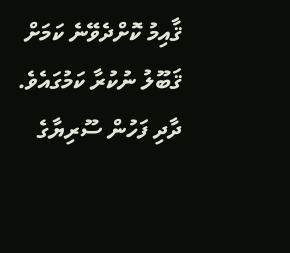ޤާއިމު ކޮށްދެވޭނެ ކަމަށް ޤަބޫލު ނުކުރާ ކަމުގައެވެ. ދާދި ފަހުން ސޫރިޔާގެ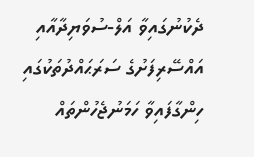ދެކުނުގައިވާ އަލް-ސުވަޔިދާއާއި އައްސޭރިފަށުގެ ސަރަޙައްދުތަކުގައި ހިންގާފައިވާ ހަމަނުޖެހުންތައް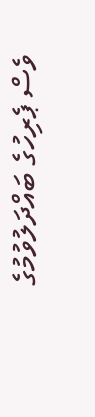ވެސް ޕެރިހުގެ ބައްދަލުވުމުގެ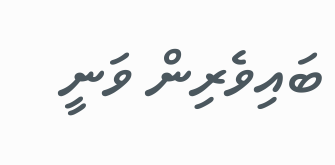ބައިވެރިން ވަނީ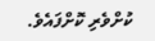ކުށްވެރި ކޮށްފައެވެ.